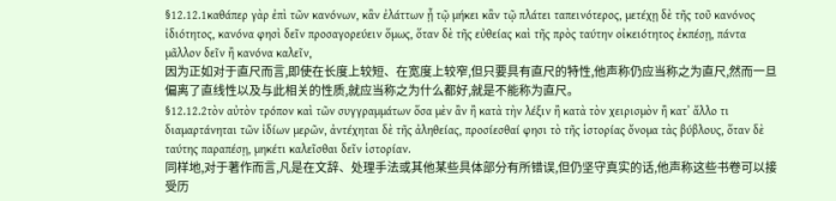§12.12.1καθάπερ γὰρ ἐπὶ τῶν κανόνων, κἂν ἐλάττων ᾖ τῷ μήκει κἂν τῷ πλάτει ταπεινότερος, μετέχῃ δὲ τῆς τοῦ κανόνος ἰδιότητος, κανόνα φησὶ δεῖν προσαγορεύειν ὅμως, ὅταν δὲ τῆς εὐθείας καὶ τῆς πρὸς ταύτην οἰκειότητος ἐκπέσῃ, πάντα μᾶλλον δεῖν ἢ κανόνα καλεῖν,
因为正如对于直尺而言,即使在长度上较短、在宽度上较窄,但只要具有直尺的特性,他声称仍应当称之为直尺,然而一旦偏离了直线性以及与此相关的性质,就应当称之为什么都好,就是不能称为直尺。
§12.12.2τὸν αὐτὸν τρόπον καὶ τῶν συγγραμμάτων ὅσα μὲν ἂν ἢ κατὰ τὴν λέξιν ἢ κατὰ τὸν χειρισμὸν ἢ κατʼ ἄλλο τι διαμαρτάνηται τῶν ἰδίων μερῶν, ἀντέχηται δὲ τῆς ἀληθείας, προσίεσθαί φησι τὸ τῆς ἱστορίας ὄνομα τὰς βύβλους, ὅταν δὲ ταύτης παραπέσῃ, μηκέτι καλεῖσθαι δεῖν ἱστορίαν.
同样地,对于著作而言,凡是在文辞、处理手法或其他某些具体部分有所错误,但仍坚守真实的话,他声称这些书卷可以接受历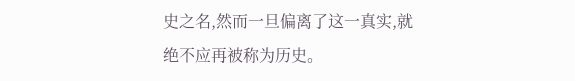史之名,然而一旦偏离了这一真实,就绝不应再被称为历史。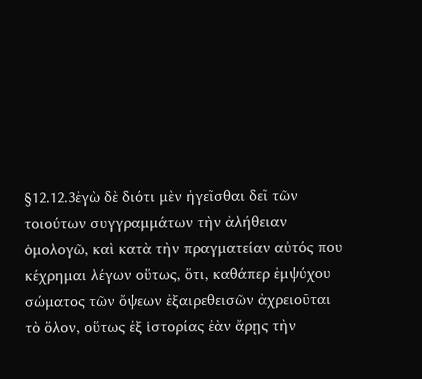§12.12.3ἐγὼ δὲ διότι μὲν ἡγεῖσθαι δεῖ τῶν τοιούτων συγγραμμάτων τὴν ἀλήθειαν ὁμολογῶ, καὶ κατὰ τὴν πραγματείαν αὐτός που κέχρημαι λέγων οὕτως, ὅτι, καθάπερ ἐμψύχου σώματος τῶν ὄψεων ἐξαιρεθεισῶν ἀχρειοῦται τὸ ὅλον, οὕτως ἐξ ἱστορίας ἐὰν ἄρῃς τὴν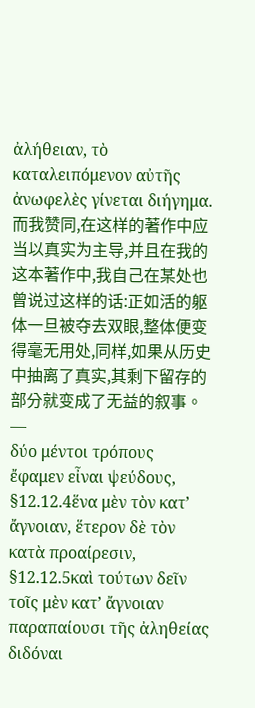ἀλήθειαν, τὸ καταλειπόμενον αὐτῆς ἀνωφελὲς γίνεται διήγημα.
而我赞同,在这样的著作中应当以真实为主导,并且在我的这本著作中,我自己在某处也曾说过这样的话:正如活的躯体一旦被夺去双眼,整体便变得毫无用处,同样,如果从历史中抽离了真实,其剩下留存的部分就变成了无益的叙事。
—
δύο μέντοι τρόπους ἔφαμεν εἶναι ψεύδους, §12.12.4ἕνα μὲν τὸν κατʼ ἄγνοιαν, ἕτερον δὲ τὸν κατὰ προαίρεσιν, §12.12.5καὶ τούτων δεῖν τοῖς μὲν κατʼ ἄγνοιαν παραπαίουσι τῆς ἀληθείας διδόναι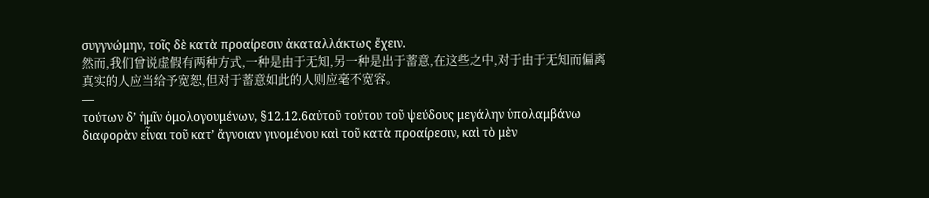συγγνώμην, τοῖς δὲ κατὰ προαίρεσιν ἀκαταλλάκτως ἔχειν.
然而,我们曾说虚假有两种方式,一种是由于无知,另一种是出于蓄意,在这些之中,对于由于无知而偏离真实的人应当给予宽恕,但对于蓄意如此的人则应毫不宽容。
—
τούτων δʼ ἡμῖν ὁμολογουμένων, §12.12.6αὐτοῦ τούτου τοῦ ψεύδους μεγάλην ὑπολαμβάνω διαφορὰν εἶναι τοῦ κατʼ ἄγνοιαν γινομένου καὶ τοῦ κατὰ προαίρεσιν, καὶ τὸ μὲν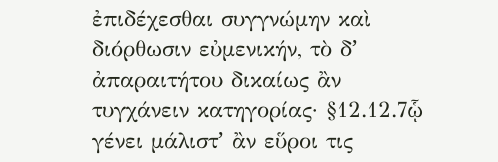ἐπιδέχεσθαι συγγνώμην καὶ διόρθωσιν εὐμενικήν, τὸ δʼ ἀπαραιτήτου δικαίως ἂν τυγχάνειν κατηγορίας· §12.12.7ᾧ γένει μάλιστʼ ἂν εὕροι τις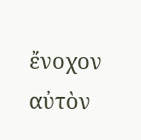ἔνοχον αὐτὸν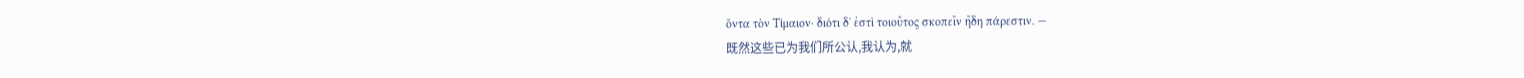ὄντα τὸν Τίμαιον· διότι δʼ ἐστὶ τοιοῦτος σκοπεῖν ἤδη πάρεστιν. —
既然这些已为我们所公认,我认为,就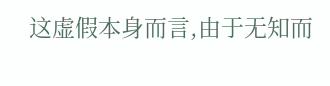这虚假本身而言,由于无知而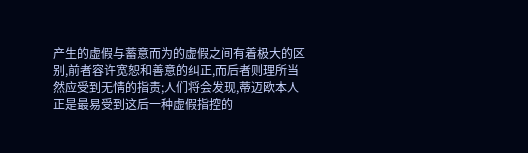产生的虚假与蓄意而为的虚假之间有着极大的区别,前者容许宽恕和善意的纠正,而后者则理所当然应受到无情的指责;人们将会发现,蒂迈欧本人正是最易受到这后一种虚假指控的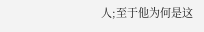人;至于他为何是这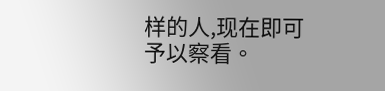样的人,现在即可予以察看。